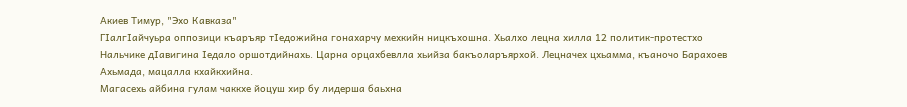Акиев Тимур, "Эхо Кавказа"
ГIалгIайчуьра оппозици къаръяр тIедожийна гонахарчу мехкийн ницкъхошна. Хьалхо лецна хилла 12 политик-протестхо Нальчике дIавигина Iедало оршотдийнахь. Царна орцахбевлла хьийза бакъоларъярхой. Лецначех цхьамма, къаночо Барахоев Ахьмада, мацалла кхайкхийна.
Магасехь айбина гулам чаккхе йоцуш хир бу лидерша баьхна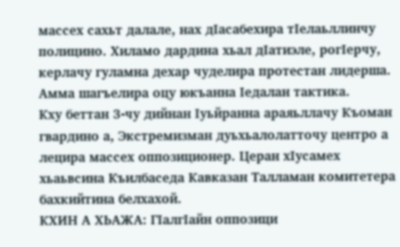массех сахьт далале, нах дIасабехира тIелаьллинчу полицино. Хиламо дардина хьал дIатиэле, рогIерчу, керлачу гуламна дехар чуделира протестан лидерша. Амма шагъелира оцу юкъанна Iедалан тактика.
Кху беттан 3-чу дийнан Iуьйранна араяьллачу Къоман гвардино а, Экстремизман дуьхьалолатточу центро а лецира массех оппозиционер. Церан хIусамех хьаьвсина Къилбаседа Кавказан Талламан комитетера бахкийтина белхахой.
КХИН А ХЬАЖА: ГIалгIайн оппозици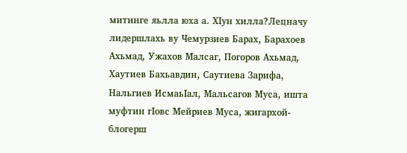митинге яьлла юха а. ХIун хилла?Лецначу лидершлахь ву Чемурзиев Барах, Барахоев Ахьмад, Ужахов Малсаг, Погоров Ахьмад, Хаутиев Бахьавдин, Саутиева Зарифа, Нальгиев ИсмаьIал, Мальсагов Муса, ишта муфтин гIовс Мейриев Муса, жигархой-блогерш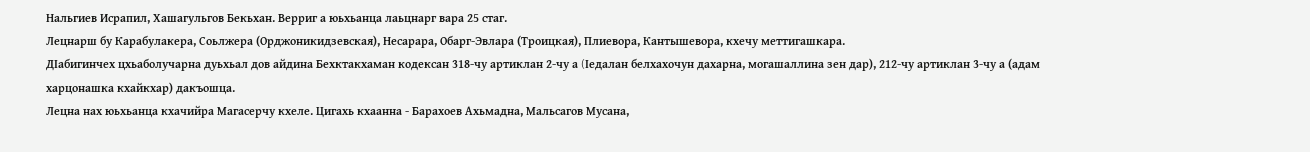Нальгиев Исрапил, Хашагульгов Бекьхан. Верриг а юьхьанца лаьцнарг вара 25 стаг.
Лецнарш бу Карабулакера, Соьлжера (Орджоникидзевская), Несарара, Обарг-Эвлара (Троицкая), Плиевора, Кантышевора, кхечу меттигашкара.
ДIабигинчех цхьаболучарна дуьхьал дов айдина Бехктакхаман кодексан 318-чу артиклан 2-чу а (Iедалан белхахочун дахарна, могашаллина зен дар), 212-чу артиклан 3-чу а (адам харцонашка кхайкхар) дакъошца.
Лецна нах юьхьанца кхачийра Магасерчу кхеле. Цигахь кхаанна - Барахоев Ахьмадна, Мальсагов Мусана,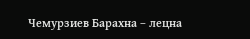Чемурзиев Барахна – лецна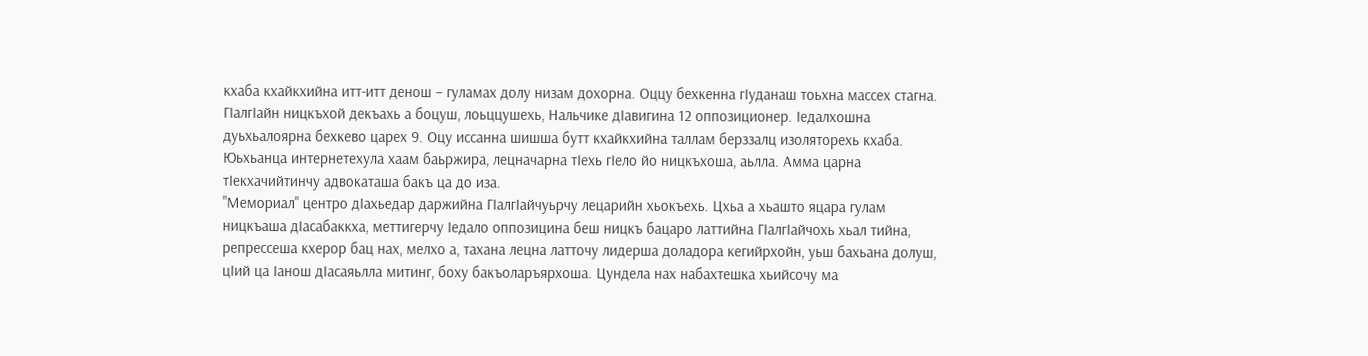кхаба кхайкхийна итт-итт денош – гуламах долу низам дохорна. Оццу бехкенна гIуданаш тоьхна массех стагна. ГIалгIайн ницкъхой декъахь а боцуш, лоьццушехь, Нальчике дIавигина 12 оппозиционер. Iедалхошна дуьхьалоярна бехкево царех 9. Оцу иссанна шишша бутт кхайкхийна таллам берззалц изоляторехь кхаба.
Юьхьанца интернетехула хаам баьржира, лецначарна тIехь гIело йо ницкъхоша, аьлла. Амма царна тIекхачийтинчу адвокаташа бакъ ца до иза.
"Мемориал" центро дIахьедар даржийна ГIалгIайчуьрчу лецарийн хьокъехь. Цхьа а хьашто яцара гулам ницкъаша дIасабаккха, меттигерчу Iедало оппозицина беш ницкъ бацаро латтийна ГIалгIайчохь хьал тийна, репрессеша кхерор бац нах, мелхо а, тахана лецна латточу лидерша доладора кегийрхойн, уьш бахьана долуш, цIий ца Iанош дIасаяьлла митинг, боху бакъоларъярхоша. Цундела нах набахтешка хьийсочу ма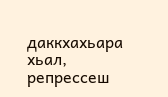даккхахьара хьал, репрессеш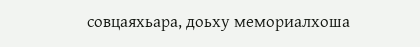совцаяхьара, доьху мемориалхоша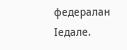федералан Iедале.